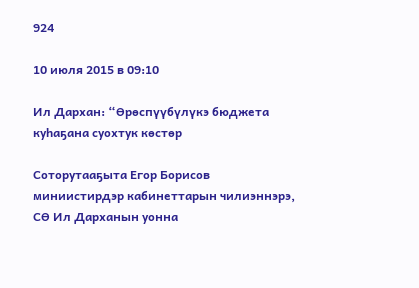924

10 июля 2015 в 09:10

Ил Дархан: “Өрөспүүбүлүкэ бюджета куһаҕана суохтук көстөр

Соторутааҕыта Егор Борисов миниистирдэр кабинеттарын чилиэннэрэ, СӨ Ил Дарханын уонна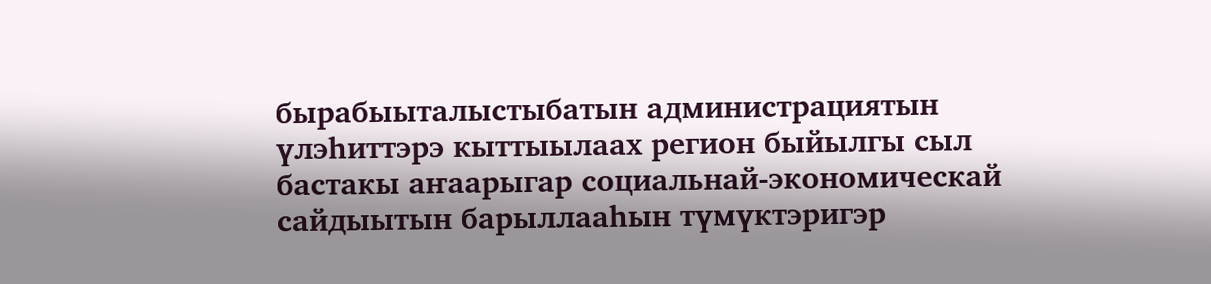бырабыыталыстыбатын администрациятын үлэһиттэрэ кыттыылаах регион быйылгы сыл бастакы аҥаарыгар социальнай-экономическай сайдыытын барыллааһын түмүктэригэр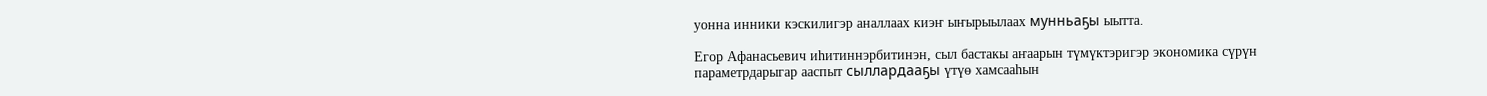уонна инники кэскилигэр аналлаах киэҥ ыҥырыылаах мунньаҕы ыытта.

Егор Афанасьевич иһитиннэрбитинэн, сыл бастакы аҥаарын түмүктэригэр экономика сүрүн параметрдарыгар ааспыт сыллардааҕы үтүө хамсааһын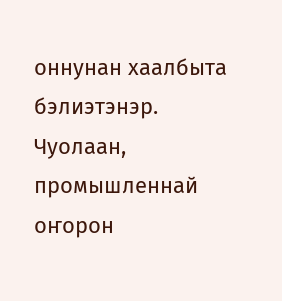оннунан хаалбыта бэлиэтэнэр.
Чуолаан, промышленнай оҥорон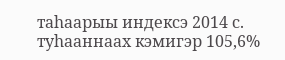таһаарыы индексэ 2014 с. туһааннаах кэмигэр 105,6%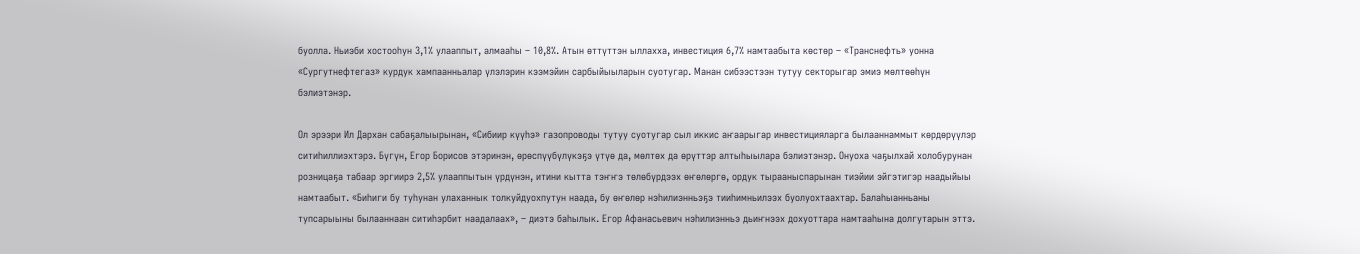буолла. Ньиэби хостооһун 3,1% улааппыт, алмааһы – 10,8%. Атын өттүттэн ыллахха, инвестиция 6,7% намтаабыта көстөр – «Транснефть» уонна «Сургутнефтегаз» курдук хампаанньалар үлэлэрин кээмэйин сарбыйыыларын суотугар. Манан сибээстээн тутуу секторыгар эмиэ мөлтөөһүн бэлиэтэнэр.

Ол эрээри Ил Дархан сабаҕалыырынан, «Сибиир күүһэ» газопроводы тутуу суотугар сыл иккис аҥаарыгар инвестицияларга былааннаммыт көрдөрүүлэр ситиһиллиэхтэрэ. Бүгүн, Егор Борисов этэринэн, өрөспүүбүлүкэҕэ үтүө да, мөлтөх да өрүттэр алтыһыылара бэлиэтэнэр. Онуоха чаҕылхай холобурунан розницаҕа табаар эргиирэ 2,5% улааппытын үрдүнэн, итини кытта тэҥҥэ төлөбүрдээх өҥөлөргө, ордук тырааныспарынан тиэйии эйгэтигэр наадыйыы намтаабыт. «Биһиги бу туһунан улаханнык толкуйдуохпутун наада, бу өҥөлөр нэһилиэнньэҕэ тииһимньилээх буолуохтаахтар. Балаһыанньаны тупсарыыны былааннаан ситиһэрбит наадалаах», – диэтэ баһылык. Егор Афанасьевич нэһилиэнньэ дьиҥнээх дохуоттара намтааһына долгутарын эттэ.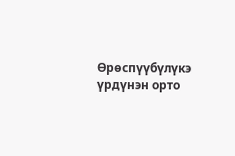Өрөспүүбүлүкэ үрдүнэн орто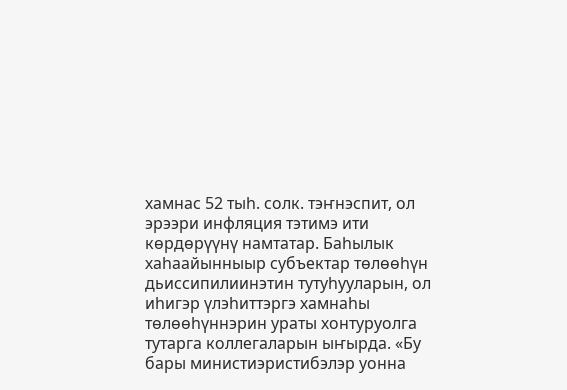хамнас 52 тыһ. солк. тэҥнэспит, ол эрээри инфляция тэтимэ ити көрдөрүүнү намтатар. Баһылык хаһаайынныыр субъектар төлөөһүн дьиссипилиинэтин тутуһууларын, ол иһигэр үлэһиттэргэ хамнаһы төлөөһүннэрин ураты хонтуруолга тутарга коллегаларын ыҥырда. «Бу бары министиэристибэлэр уонна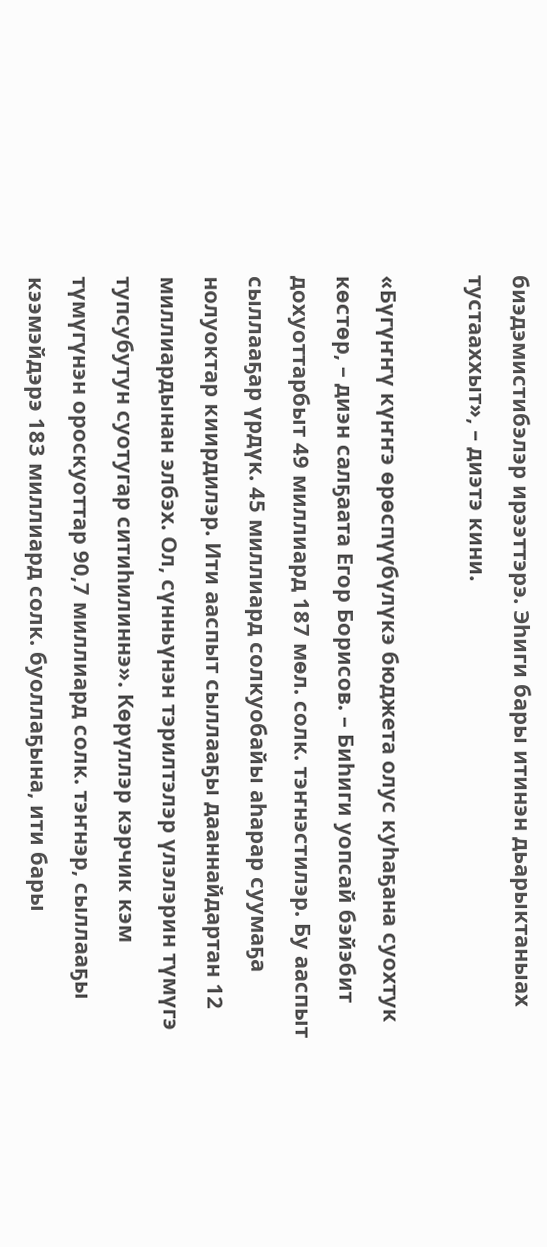биэдэмистибэлэр ирээттэрэ. Эһиги бары итинэн дьарыктаныах тустааххыт», – диэтэ кини.

«Бүгүҥҥү күҥҥэ өрөспүүбүлүкэ бюджета олус куһаҕана суохтук көстөр, – диэн салҕаата Егор Борисов. – Биһиги уопсай бэйэбит дохуоттарбыт 49 миллиард 187 мөл. солк. тэҥнэстилэр. Бу ааспыт сыллааҕар үрдүк. 45 миллиард солкуобайы аһарар суумаҕа нолуоктар киирдилэр. Ити ааспыт сыллааҕы дааннайдартан 12 миллиардынан элбэх. Ол, сүнньүнэн тэрилтэлэр үлэлэрин түмүгэ тупсубутун суотугар ситиһилиннэ». Көрүллэр кэрчик кэм түмүгүнэн ороскуоттар 90,7 миллиард солк. тэҥнэр, сыллааҕы кээмэйдэрэ 183 миллиард солк. буоллаҕына, ити бары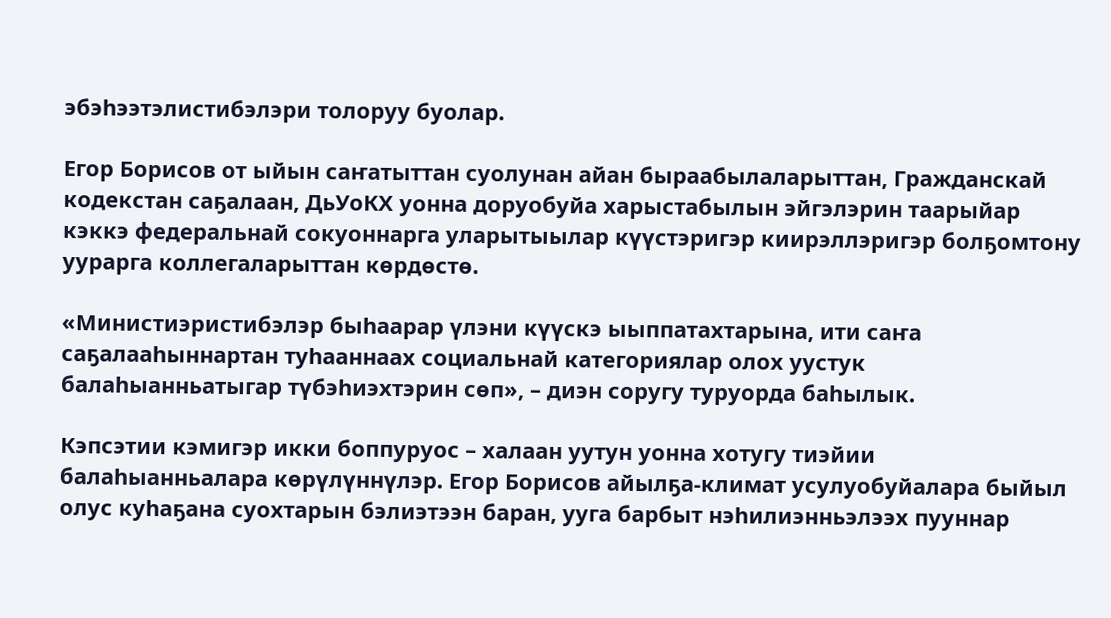эбэһээтэлистибэлэри толоруу буолар.

Егор Борисов от ыйын саҥатыттан суолунан айан быраабылаларыттан, Гражданскай кодекстан саҕалаан, ДьУоКХ уонна доруобуйа харыстабылын эйгэлэрин таарыйар кэккэ федеральнай сокуоннарга уларытыылар күүстэригэр киирэллэригэр болҕомтону уурарга коллегаларыттан көрдөстө.

«Министиэристибэлэр быһаарар үлэни күүскэ ыыппатахтарына, ити саҥа саҕалааһыннартан туһааннаах социальнай категориялар олох уустук балаһыанньатыгар түбэһиэхтэрин сөп», – диэн соругу туруорда баһылык.

Кэпсэтии кэмигэр икки боппуруос – халаан уутун уонна хотугу тиэйии балаһыанньалара көрүлүннүлэр. Егор Борисов айылҕа-климат усулуобуйалара быйыл олус куһаҕана суохтарын бэлиэтээн баран, ууга барбыт нэһилиэнньэлээх пууннар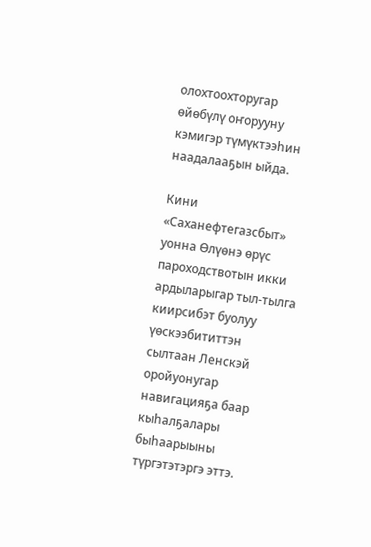олохтоохторугар өйөбүлү оҥорууну кэмигэр түмүктээһин наадалааҕын ыйда.

Кини «Саханефтегазсбыт» уонна Өлүөнэ өрүс пароходствотын икки ардыларыгар тыл-тылга киирсибэт буолуу үөскээбититтэн сылтаан Ленскэй оройуонугар навигацияҕа баар кыһалҕалары быһаарыыны түргэтэтэргэ эттэ.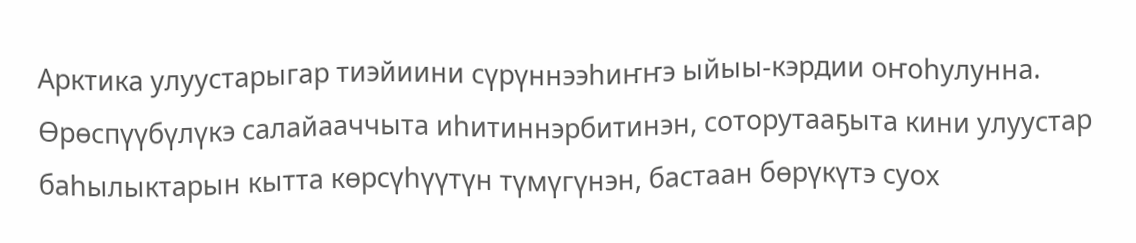Арктика улуустарыгар тиэйиини сүрүннээһиҥҥэ ыйыы-кэрдии оҥоһулунна. Өрөспүүбүлүкэ салайааччыта иһитиннэрбитинэн, соторутааҕыта кини улуустар баһылыктарын кытта көрсүһүүтүн түмүгүнэн, бастаан бөрүкүтэ суох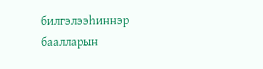билгэлээһиннэр баалларын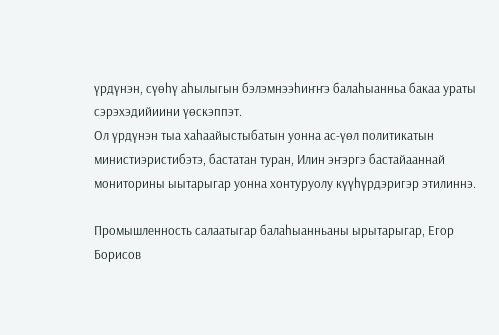үрдүнэн, сүөһү аһылыгын бэлэмнээһиҥҥэ балаһыанньа бакаа ураты сэрэхэдийиини үөскэппэт.
Ол үрдүнэн тыа хаһаайыстыбатын уонна ас-үөл политикатын министиэристибэтэ, бастатан туран, Илин эҥэргэ бастайааннай мониторины ыытарыгар уонна хонтуруолу күүһүрдэригэр этилиннэ.

Промышленность салаатыгар балаһыанньаны ырытарыгар, Егор Борисов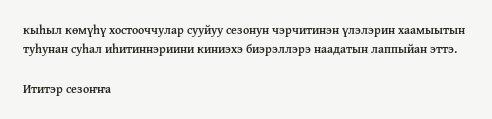кыһыл көмүһү хостооччулар сууйуу сезонун чэрчитинэн үлэлэрин хаамыытын туһунан суһал иһитиннэриини киниэхэ биэрэллэрэ наадатын лаппыйан эттэ.

Ититэр сезоҥҥа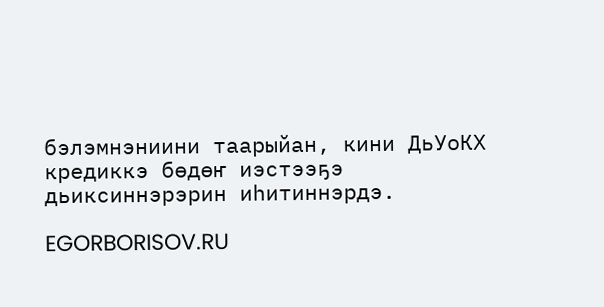бэлэмнэниини таарыйан, кини ДьУоКХ кредиккэ бөдөҥ иэстээҕэ дьиксиннэрэрин иһитиннэрдэ.

EGORBORISOV.RU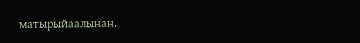матырыйаалынан.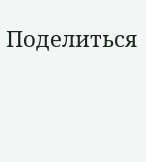Поделиться